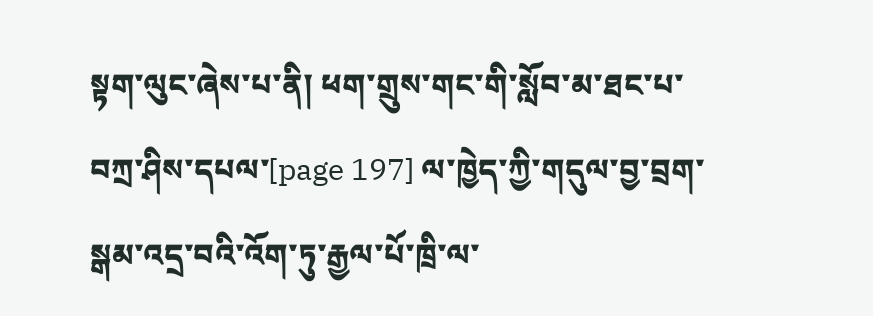སྟག་ལུང་ཞེས་པ་ནི། ཕག་གྲུས་གང་གི་སློབ་མ་ཐང་པ་བཀྲ་ཤིས་དཔལ་[page 197] ལ་ཁྱེད་ཀྱི་གདུལ་བྱ་བྲག་སྒམ་འདྲ་བའི་འོག་ཏུ་རྒྱལ་པོ་ཁྲི་ལ་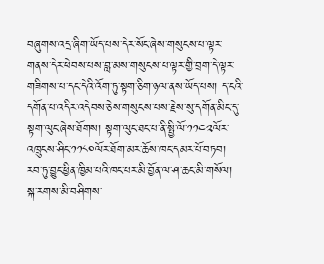བཞུགས་འདྲ་ཞིག་ཡོད་པས་དེར་སོང་ཞེས་གསུངས་པ་ལྟར་གནས་དེར་ཕེབས་པས་བླ་མས་གསུངས་པ་ལྟར་གྱི་བྲག་དེ་ལྟར་གཟིགས་པ་དང་དེའི་འོག་ཏུ་སྟག་ཅིག་ཉལ་ནས་ཡོད་པས། ད་ངའི་དགོན་པ་འདིར་འདེབས་ཅེས་གསུངས་པས་རྗེས་སུ་དགོན་མིང་དུ་སྟག་ལུང་ཞེས་ཐོགས། སྟག་ལུང་ཐང་པ་ནི་སྤྱི་ལོ་༡༡༤༢ལོར་འཁྲུངས་ཤིང་༡༡༨༠ལོར་ཐོག་མར་ཆོས་ཁང་དམར་པོ་བཏབ། རབ་ཏུ་བྱུང་ཕྱིན་ཁྱིམ་པའི་ཁང་པར་མི་བྱོན་ལ་ཤ་ཆང་མི་གསོལ། སྐ་རགས་མི་བཤིགས་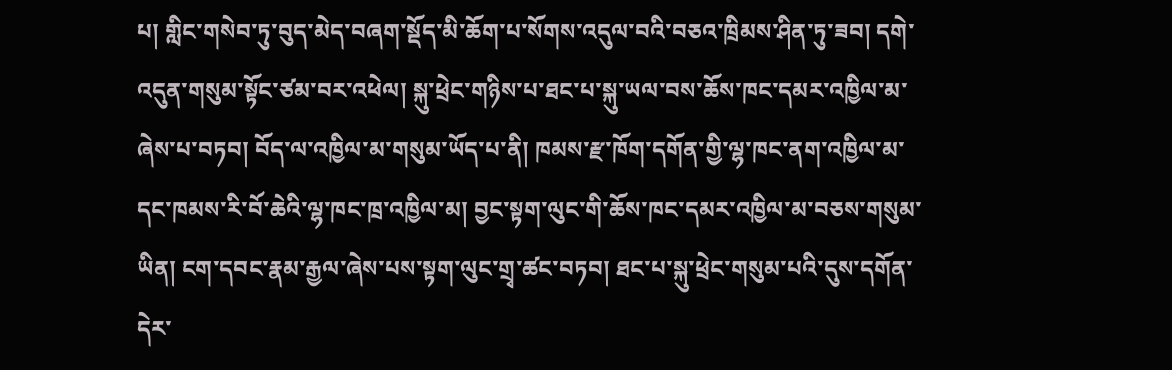པ། གླིང་གསེབ་ཏུ་བུད་མེད་བཞག་སྡོད་མི་ཆོག་པ་སོགས་འདུལ་བའི་བཅའ་ཁྲིམས་ཤིན་ཏུ་ཟབ། དགེ་འདུན་གསུམ་སྟོང་ཙམ་བར་འཕེལ། སྐུ་ཕྲེང་གཉིས་པ་ཐང་པ་སྐུ་ཡལ་བས་ཆོས་ཁང་དམར་འཁྱིལ་མ་ཞེས་པ་བཏབ། བོད་ལ་འཁྱིལ་མ་གསུམ་ཡོད་པ་ནི། ཁམས་རྫ་ཁོག་དགོན་གྱི་ལྷ་ཁང་ནག་འཁྱིལ་མ་དང་ཁམས་རི་བོ་ཆེའི་ལྷ་ཁང་ཁྲ་འཁྱིལ་མ། བྱང་སྟག་ལུང་གི་ཆོས་ཁང་དམར་འཁྱིལ་མ་བཅས་གསུམ་ཡིན། ངག་དབང་རྣམ་རྒྱལ་ཞེས་པས་སྟག་ལུང་གྲྭ་ཚང་བཏབ། ཐང་པ་སྐུ་ཕྲེང་གསུམ་པའི་དུས་དགོན་དེར་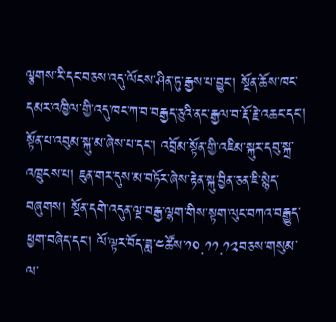ལྕགས་རི་དང་བཅས་འདུ་ལོངས་ཤིན་ཏུ་རྒྱས་པ་བྱུང་། སྔོན་ཆོས་ཁང་དམར་འཁྱིལ་གྱི་འདུ་ཁང་ཀ་བ་བརྒྱད་ཅུའི་ནང་རྒྱལ་བ་རྡོ་རྗེ་འཆང་དང་། སྟོན་པ་འབུམ་སྐུ་མ་ཞེས་པ་དང་། འབྲོམ་སྟོན་གྱི་འཇིམ་སྐུར་དབུ་སྐྲ་འཁྲུངས་པ། ཇུན་གར་དུས་མ་བཏོར་ཞེས་རྟེན་སྐུ་བྱིན་ཅན་ཇི་སྙེད་བཞུགས། སྔོན་དགེ་འདུན་ལྔ་བརྒྱ་ལྷག་གིས་སྟག་ལུང་བཀའ་བརྒྱུད་ཕྱག་བཞེད་དང་། ལོ་ལྟར་བོད་ཟླ་༤ཚོས་༡༠.༡༡.༡༢བཅས་གསུམ་ལ་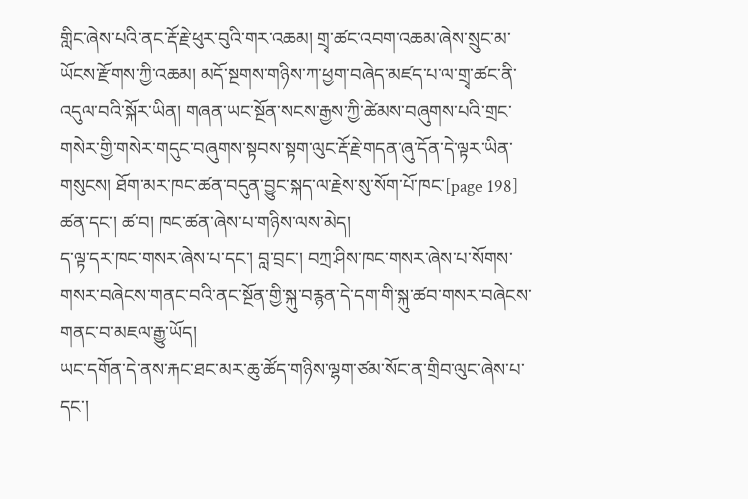གླིང་ཞེས་པའི་ནང་རྡོ་རྗེ་ཕུར་བུའི་གར་འཆམ། གྲྭ་ཚང་འབག་འཆམ་ཞེས་སྲུང་མ་ཡོངས་རྫོགས་ཀྱི་འཆམ། མདོ་སྔགས་གཉིས་ཀ་ཕྱག་བཞེད་མཛད་པ་ལ་གྲྭ་ཚང་ནི་འདུལ་བའི་སྐོར་ཡིན། གཞན་ཡང་སྔོན་སངས་རྒྱས་ཀྱི་ཚེམས་བཞུགས་པའི་གྲང་གསེར་གྱི་གསེར་གདུང་བཞུགས་སྟབས་སྟག་ལུང་རྡོ་རྗེ་གདན་ཞུ་དོན་དེ་ལྟར་ཡིན་གསུངས། ཐོག་མར་ཁང་ཚན་བདུན་བྱུང་སྐད་ལ་རྗེས་སུ་སོག་པོ་ཁང་[page 198] ཚན་དང་། ཚ་བ། ཁང་ཚན་ཞེས་པ་གཉིས་ལས་མེད།
ད་ལྟ་དར་ཁང་གསར་ཞེས་པ་དང་། བླ་བྲང་། བཀྲ་ཤིས་ཁང་གསར་ཞེས་པ་སོགས་གསར་བཞེངས་གནང་བའི་ནང་སྔོན་གྱི་སྐུ་བརྙན་དེ་དག་གི་སྐུ་ཚབ་གསར་བཞེངས་གནང་བ་མཇལ་རྒྱུ་ཡོད།
ཡང་དགོན་དེ་ནས་རྐང་ཐང་མར་ཆུ་ཚོད་གཉིས་ལྷག་ཙམ་སོང་ན་གྲིབ་ལུང་ཞེས་པ་དང་།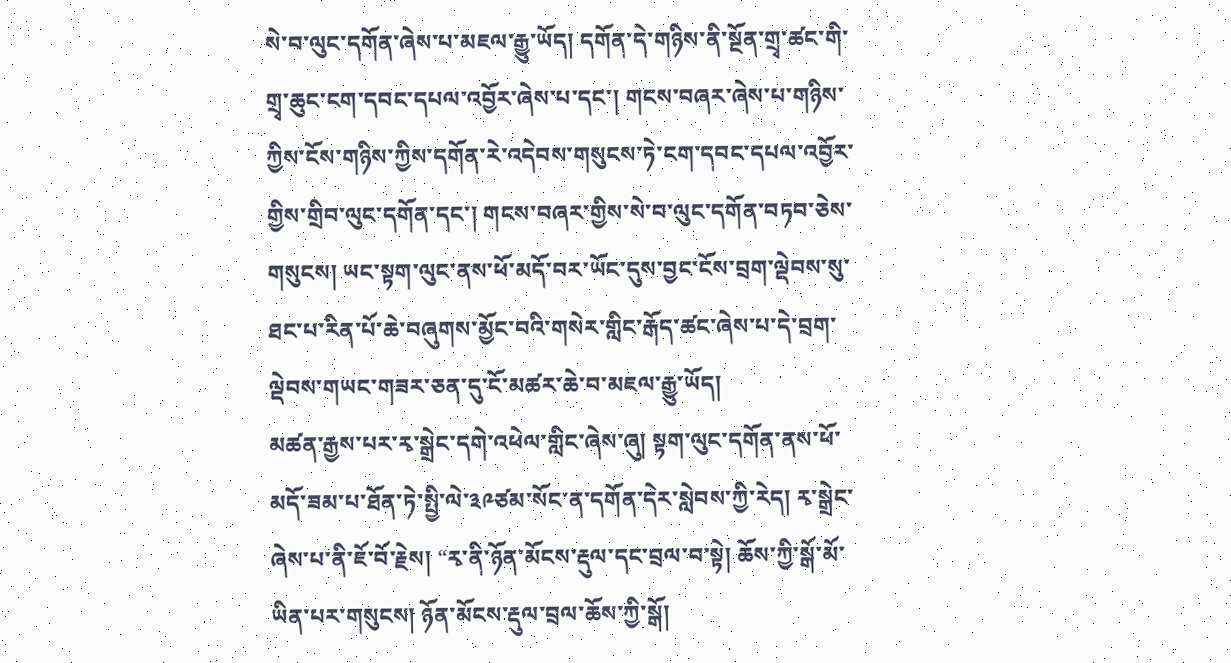སེ་བ་ལུང་དགོན་ཞེས་པ་མཇལ་རྒྱུ་ཡོད། དགོན་དེ་གཉིས་ནི་སྔོན་གྲྭ་ཚང་གི་གྲྭ་ཆུང་ངག་དབང་དཔལ་འབྱོར་ཞེས་པ་དང་། གངས་བཞར་ཞེས་པ་གཉིས་ཀྱིས་ངོས་གཉིས་ཀྱིས་དགོན་རེ་འདེབས་གསུངས་ཏེ་ངག་དབང་དཔལ་འབྱོར་གྱིས་གྲིབ་ལུང་དགོན་དང་། གངས་བཞར་གྱིས་སེ་བ་ལུང་དགོན་བཏབ་ཅེས་གསུངས། ཡང་སྟག་ལུང་ནས་ཕོ་མདོ་བར་ཡོང་དུས་བྱང་ངོས་བྲག་ལྡེབས་སུ་ཐང་པ་རིན་པོ་ཆེ་བཞུགས་མྱོང་བའི་གསེར་གླིང་རྒོད་ཚང་ཞེས་པ་དེ་བྲག་ལྡེབས་གཡང་གཟར་ཅན་དུ་ངོ་མཚར་ཆེ་བ་མཇལ་རྒྱུ་ཡོད།
མཚན་རྒྱས་པར་རྭ་སྒྲེང་དགེ་འཕེལ་གླིང་ཞེས་ཞུ། སྟག་ལུང་དགོན་ནས་ཕོ་མདོ་ཟམ་པ་ཐོན་ཏེ་སྤྱི་ལེ་༣༩ཙམ་སོང་ན་དགོན་དེར་སླེབས་ཀྱི་རེད། རྭ་སྒྲེང་ཞེས་པ་ནི་ཇོ་བོ་རྗེས། “རྭ་ནི་ཉོན་མོངས་རྡུལ་དང་བྲལ་བ་སྟེ། ཆོས་ཀྱི་སྒོ་མོ་ཡིན་པར་གསུངས། ཉོན་མོངས་རྡུལ་བྲལ་ཆོས་ཀྱི་སྒོ།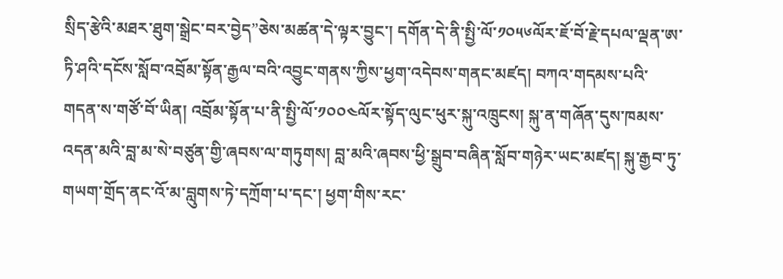སྲིད་རྩེའི་མཐར་ཐུག་སྒྲེང་བར་བྱེད”ཅེས་མཚན་དེ་ལྟར་བྱུང་། དགོན་དེ་ནི་སྤྱི་ལོ་༡༠༥༦ལོར་ཇོ་བོ་རྗེ་དཔལ་ལྡན་ཨ་ཏི་ཤའི་དངོས་སློབ་འབྲོམ་སྟོན་རྒྱལ་བའི་འབྱུང་གནས་ཀྱིས་ཕྱག་འདེབས་གནང་མཛད། བཀའ་གདམས་པའི་གདན་ས་གཙོ་བོ་ཡིན། འབྲོམ་སྟོན་པ་ནི་སྤྱི་ལོ་༡༠༠༤ལོར་སྟོད་ལུང་ཕུར་སྐུ་འཁྲུངས། སྐུ་ན་གཞོན་དུས་ཁམས་འདན་མའི་བླ་མ་སེ་བཙུན་གྱི་ཞབས་ལ་གཏུགས། བླ་མའི་ཞབས་ཕྱི་སྒྲུབ་བཞིན་སློབ་གཉེར་ཡང་མཛད། སྐུ་རྒྱབ་ཏུ་གཡག་གྲོད་ནང་འོ་མ་བླུགས་ཏེ་དཀྲོག་པ་དང་། ཕྱག་གིས་རང་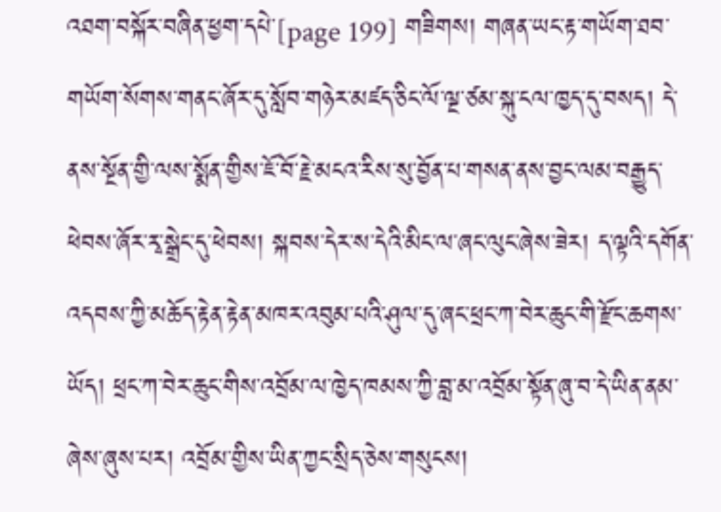འཐག་བསྐོར་བཞིན་ཕྱག་དཔེ་[page 199] གཟིགས། གཞན་ཡང་རྟ་གཡོག་ཐབ་གཡོག་སོགས་གནང་ཞོར་དུ་སློབ་གཉེར་མཛད་ཅིང་ལོ་ལྔ་ཙམ་སྐུ་ངལ་ཁྱད་དུ་བསད། དེ་ནས་སྔོན་གྱི་ལས་སྨོན་གྱིས་ཇོ་བོ་རྗེ་མངའ་རིས་སུ་བྱོན་པ་གསན་ནས་བྱང་ལམ་བརྒྱུད་ཕེབས་ཞོར་རྭ་སྒྲེང་དུ་ཕེབས། སྐབས་དེར་ས་དེའི་མིང་ལ་ཞང་ལུང་ཞེས་ཟེར། ད་ལྟའི་དགོན་འདབས་ཀྱི་མཆོད་རྟེན་རྟེན་མཁར་འབུམ་པའི་ཤུལ་དུ་ཞང་ཕྲང་ཀ་བེར་ཆུང་གི་རྫོང་ཆགས་ཡོད། ཕྲང་ཀ་བེར་ཆུང་གིས་འབྲོམ་ལ་ཁྱེད་ཁམས་ཀྱི་བླ་མ་འབྲོམ་སྟོན་ཞུ་བ་དེ་ཡིན་ནམ་ཞེས་ཞུས་པར། འབྲོམ་གྱིས་ཡིན་ཀྱང་སྲིད་ཅེས་གསུངས།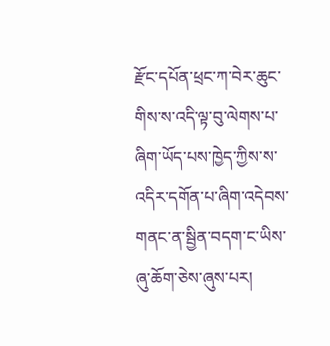རྫོང་དཔོན་ཕྲང་ཀ་བེར་ཆུང་གིས་ས་འདི་ལྟ་བུ་ལེགས་པ་ཞིག་ཡོད་པས་ཁྱེད་ཀྱིས་ས་འདིར་དགོན་པ་ཞིག་འདེབས་གནང་ན་སྦྱིན་བདག་ང་ཡིས་ཞུ་ཆོག་ཅེས་ཞུས་པར།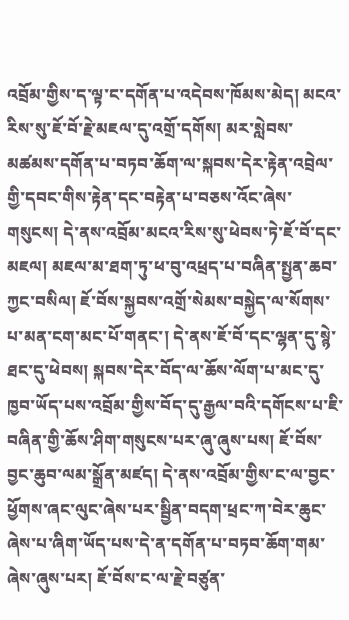འབྲོམ་གྱིས་ད་ལྟ་ང་དགོན་པ་འདེབས་ཁོམས་མེད། མངའ་རིས་སུ་ཇོ་བོ་རྗེ་མཇལ་དུ་འགྲོ་དགོས། མར་སླེབས་མཚམས་དགོན་པ་བཏབ་ཆོག་ལ་སྐབས་དེར་རྟེན་འབྲེལ་གྱི་དབང་གིས་རྟེན་དང་བརྟེན་པ་བཅས་འོང་ཞེས་གསུངས། དེ་ནས་འབྲོམ་མངའ་རིས་སུ་ཕེབས་ཏེ་ཇོ་བོ་དང་མཇལ། མཇལ་མ་ཐག་ཏུ་ཕ་བུ་འཕྲད་པ་བཞིན་སྤྱན་ཆབ་ཀྱང་བསིལ། ཇོ་བོས་སྐྱབས་འགྲོ་སེམས་བསྐྱེད་ལ་སོགས་པ་མན་ངག་མང་པོ་གནང་། དེ་ནས་ཇོ་བོ་དང་ལྷན་དུ་སྙེ་ཐང་དུ་ཕེབས། སྐབས་དེར་བོད་ལ་ཆོས་ལོག་པ་མང་དུ་ཁྱབ་ཡོད་པས་འབྲོམ་གྱིས་བོད་དུ་རྒྱལ་བའི་དགོངས་པ་ཇི་བཞིན་གྱི་ཆོས་ཤིག་གསུངས་པར་ཞུ་ཞུས་པས། ཇོ་བོས་བྱང་ཆུབ་ལམ་སྒྲོན་མཛད། དེ་ནས་འབྲོམ་གྱིས་ང་ལ་བྱང་ཕྱོགས་ཞང་ལུང་ཞེས་པར་སྦྱིན་བདག་ཕྲང་ཀ་བེར་ཆུང་ཞེས་པ་ཞིག་ཡོད་པས་དེ་ན་དགོན་པ་བཏབ་ཆོག་གམ་ཞེས་ཞུས་པར། ཇོ་བོས་ང་ལ་རྗེ་བཙུན་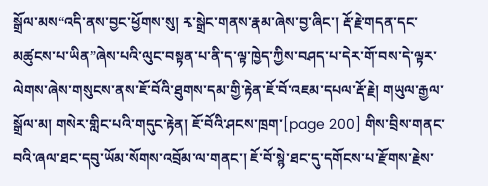སྒྲོལ་མས“འདི་ནས་བྱང་ཕྱོགས་སུ། རྭ་སྒྲེང་གནས་རྣམ་ཞེས་བྱ་ཞིང་། རྡོ་རྗེ་གདན་དང་མཚུངས་པ་ཡིན”ཞེས་པའི་ལུང་བསྟན་པ་ནི་ད་ལྟ་ཁྱེད་ཀྱིས་བཤད་པ་དེར་གོ་བས་དེ་ལྟར་ལེགས་ཞེས་གསུངས་ནས་ཇོ་བོའི་ཐུགས་དམ་གྱི་རྟེན་ཇོ་བོ་འཇམ་དཔལ་རྡོ་རྗེ། གཡུལ་རྒྱལ་སྒྲོལ་མ། གསེར་གླིང་པའི་གདུང་རྟེན། ཇོ་བོའི་ཤངས་ཁྲག་[page 200] གིས་བྲིས་གནང་བའི་ཞལ་ཐང་དབུ་ཡོམ་སོགས་འབྲོམ་ལ་གནང་། ཇོ་བོ་སྙེ་ཐང་དུ་དགོངས་པ་རྫོགས་རྗེས་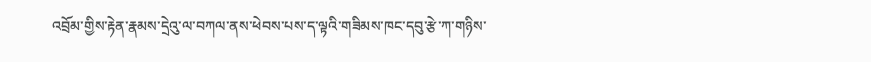འབྲོམ་གྱིས་རྟེན་རྣམས་དྲེའུ་ལ་བཀལ་ནས་ཕེབས་པས་ད་ལྟའི་གཟིམས་ཁང་དབུ་རྩེ་ཀ་གཉིས་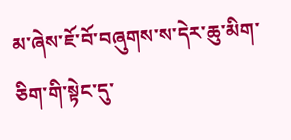མ་ཞེས་ཇོ་བོ་བཞུགས་ས་དེར་ཆུ་མིག་ཅིག་གི་སྟེང་དུ་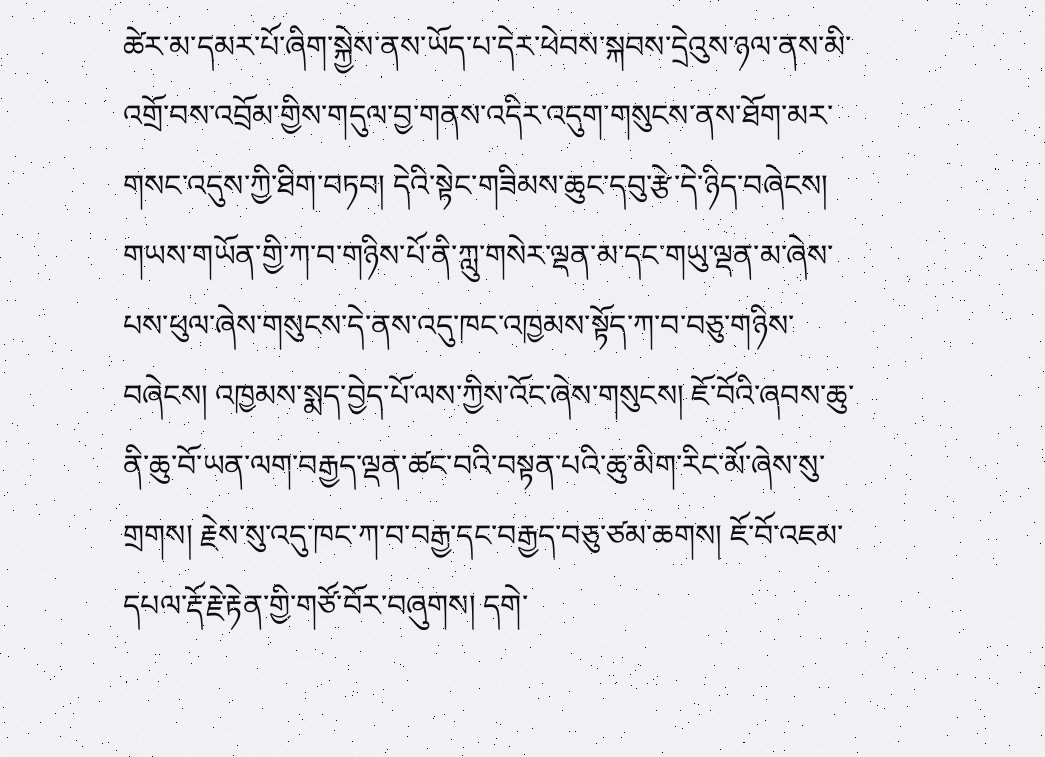ཚེར་མ་དམར་པོ་ཞིག་སྐྱེས་ནས་ཡོད་པ་དེར་ཕེབས་སྐབས་དྲེའུས་ཉལ་ནས་མི་འགྲོ་བས་འབྲོམ་གྱིས་གདུལ་བྱ་གནས་འདིར་འདུག་གསུངས་ནས་ཐོག་མར་གསང་འདུས་ཀྱི་ཐིག་བཏབ། དེའི་སྟེང་གཟིམས་ཆུང་དབུ་རྩེ་དེ་ཉིད་བཞེངས། གཡས་གཡོན་གྱི་ཀ་བ་གཉིས་པོ་ནི་ཀླུ་གསེར་ལྡན་མ་དང་གཡུ་ལྡན་མ་ཞེས་པས་ཕུལ་ཞེས་གསུངས་དེ་ནས་འདུ་ཁང་འཁྱམས་སྟོད་ཀ་བ་བཅུ་གཉིས་བཞེངས། འཁྱམས་སྨད་བྱེད་པོ་ལས་ཀྱིས་འོང་ཞེས་གསུངས། ཇོ་བོའི་ཞབས་ཆུ་ནི་ཆུ་བོ་ཡན་ལག་བརྒྱད་ལྡན་ཚང་བའི་བསྟན་པའི་ཆུ་མིག་རིང་མོ་ཞེས་སུ་གྲགས། རྗེས་སུ་འདུ་ཁང་ཀ་བ་བརྒྱ་དང་བརྒྱད་བཅུ་ཙམ་ཆགས། ཇོ་བོ་འཇམ་དཔལ་རྡོ་རྗེ་རྟེན་གྱི་གཙོ་བོར་བཞུགས། དགེ་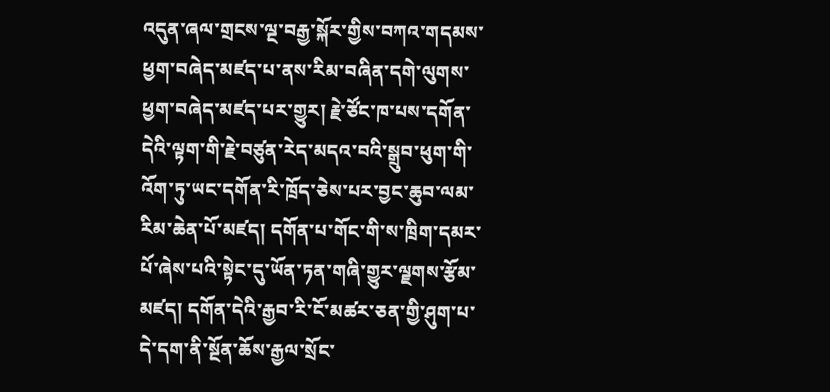འདུན་ཞལ་གྲངས་ལྔ་བརྒྱ་སྐོར་གྱིས་བཀའ་གདམས་ཕྱག་བཞེད་མཛད་པ་ནས་རིམ་བཞིན་དགེ་ལུགས་ཕྱག་བཞེད་མཛད་པར་གྱུར། རྗེ་ཙོང་ཁ་པས་དགོན་དེའི་ལྟག་གི་རྗེ་བཙུན་རེད་མདའ་བའི་སྒྲུབ་ཕུག་གི་འོག་ཏུ་ཡང་དགོན་རི་ཁྲོད་ཅེས་པར་བྱང་ཆུབ་ལམ་རིམ་ཆེན་པོ་མཛད། དགོན་པ་གོང་གི་ས་ཁྲིག་དམར་པོ་ཞེས་པའི་སྟེང་དུ་ཡོན་ཏན་གཞི་གྱུར་ལྗགས་རྩོམ་མཛད། དགོན་དེའི་རྒྱབ་རི་ངོ་མཚར་ཅན་གྱི་ཤུག་པ་དེ་དག་ནི་སྔོན་ཆོས་རྒྱལ་སྲོང་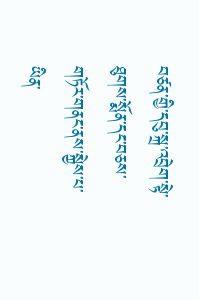བཙན་གྱི་དབུ་སྐྲ་འབྲེག་སྟེ་ཐུགས་སྨོན་དང་བཅས་གཏོར་གནང་ནས་སྐྱེས་པ་ཡིན་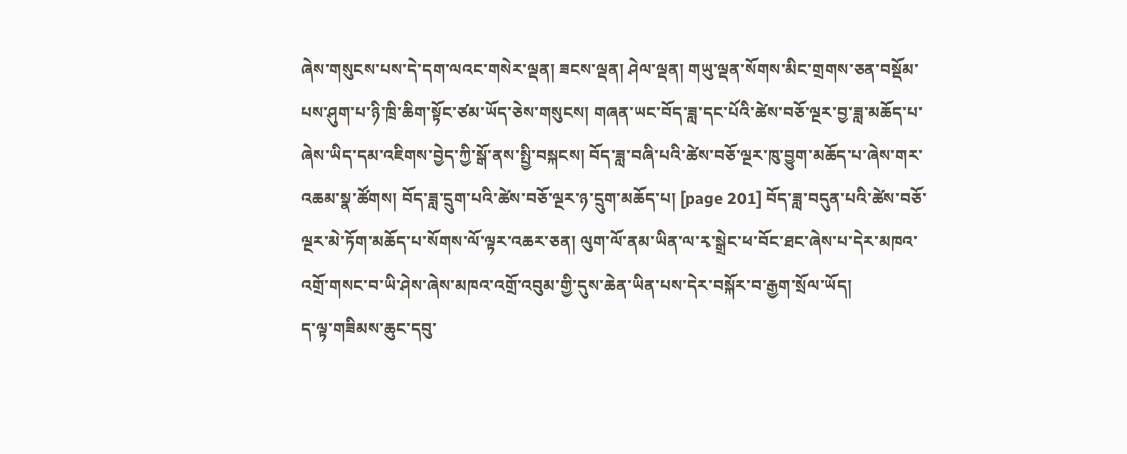ཞེས་གསུངས་པས་དེ་དག་ལའང་གསེར་ལྡན། ཟངས་ལྡན། ཤེལ་ལྡན། གཡུ་ལྡན་སོགས་མིང་གྲགས་ཅན་བསྡོམ་པས་ཤུག་པ་ཉི་ཁྲི་ཆིག་སྟོང་ཙམ་ཡོད་ཅེས་གསུངས། གཞན་ཡང་བོད་ཟླ་དང་པོའི་ཚེས་བཅོ་ལྔར་བྱ་ཟླ་མཆོད་པ་ཞེས་ཡིད་དམ་འཇིགས་བྱེད་ཀྱི་སྒོ་ནས་སྤྱི་བསྐངས། བོད་ཟླ་བཞི་པའི་ཚེས་བཅོ་ལྔར་ཁུ་བྱུག་མཆོད་པ་ཞེས་གར་འཆམ་སྣ་ཚོགས། བོད་ཟླ་དྲུག་པའི་ཚེས་བཅོ་ལྔར་ཉ་དྲུག་མཆོད་པ། [page 201] བོད་ཟླ་བདུན་པའི་ཚེས་བཅོ་ལྔར་མེ་ཏོག་མཆོད་པ་སོགས་ལོ་ལྟར་འཆར་ཅན། ལུག་ལོ་ནམ་ཡིན་ལ་རྭ་སྒྲེང་ཕ་བོང་ཐང་ཞེས་པ་དེར་མཁའ་འགྲོ་གསང་བ་ཡི་ཤེས་ཞེས་མཁའ་འགྲོ་འབུམ་གྱི་དུས་ཆེན་ཡིན་པས་དེར་བསྐོར་བ་རྒྱག་སྲོལ་ཡོད།
ད་ལྟ་གཟིམས་ཆུང་དབུ་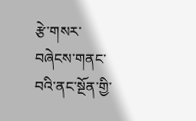རྩེ་གསར་བཞེངས་གནང་བའི་ནང་སྔོན་གྱི་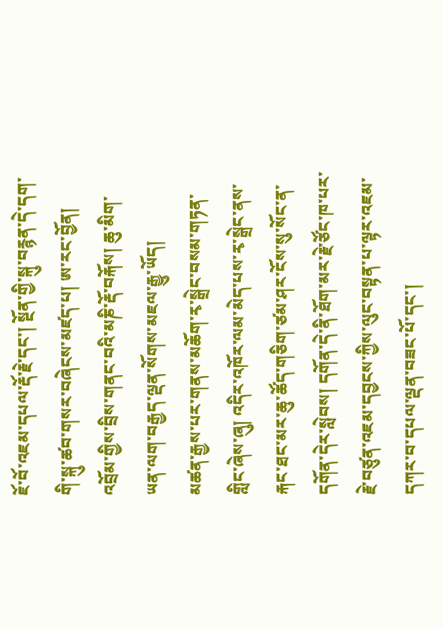ཇོ་བོ་འཇམ་དཔལ་རྡོ་རྗེ་དང་། སྔོན་གྱི་སྐུ་བརྙན་དེ་དག་གི་སྐུ་ཚབ་གསར་བཞེངས་མཛད་པ། ཨ་རང་བྱོན། འབྲོམ་གྱིས་བྲིས་གནང་བའི་མཎི་རྡོ་བརྐོས། ཆུ་མིག་ཡན་ལག་བརྒྱད་ལྡན་སོགས་མཇལ་རྒྱུ་ཡོད།
མཚན་རྒྱས་པར་གནས་མཆོག་རྭ་སྒྲེང་བསམ་གཏན་གླིང་ཞེས་ཞུ། འདིར་འཁོར་ལམ་མེད་པས་རྭ་སྒྲེང་ནས་རྐང་ཐང་མར་ཆུ་ཚོད་གཅིག་ཙམ་ཤར་ངོས་སུ་སོང་ན་དགོན་དེར་སླེབས། དགོན་དེ་ནི་ཐོག་མར་རྗེ་ཙོང་ཁ་པར་རྗེ་བཙུན་འཇམ་དབྱངས་ཀྱིས་ལུང་བསྟན་པ་ལྟར་འཇམ་དཀར་བ་དཔལ་ལྡན་བཟང་པོ་དང་།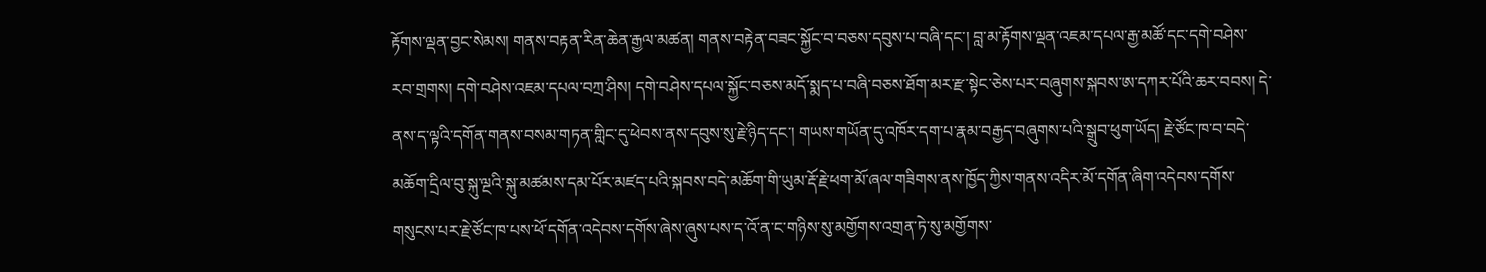རྟོགས་ལྡན་བྱང་སེམས། གནས་བརྟན་རིན་ཆེན་རྒྱལ་མཚན། གནས་བརྟེན་བཟང་སྐྱོང་བ་བཅས་དབུས་པ་བཞི་དང་། བླ་མ་རྟོགས་ལྡན་འཇམ་དཔལ་རྒྱ་མཚོ་དང་དགེ་བཤེས་རབ་གྲགས། དགེ་བཤེས་འཇམ་དཔལ་བཀྲ་ཤིས། དགེ་བཤེས་དཔལ་སྐྱོང་བཅས་མདོ་སྨད་པ་བཞི་བཅས་ཐོག་མར་རྫ་སྟེང་ཅེས་པར་བཞུགས་སྐབས་ཨ་དཀར་པོའི་ཆར་བབས། དེ་ནས་ད་ལྟའི་དགོན་གནས་བསམ་གཏན་གླིང་དུ་ཕེབས་ནས་དབུས་སུ་རྗེ་ཉིད་དང་། གཡས་གཡོན་དུ་འཁོར་དག་པ་རྣམ་བརྒྱད་བཞུགས་པའི་སྒྲུབ་ཕུག་ཡོད། རྗེ་ཙོང་ཁ་བ་བདེ་མཆོག་དྲིལ་བུ་སྐུ་ལྔའི་སྐུ་མཚམས་དམ་པོར་མཛད་པའི་སྐབས་བདེ་མཆོག་གི་ཡུམ་རྡོ་རྗེ་ཕག་མོ་ཞལ་གཟིགས་ནས་ཁྱོད་ཀྱིས་གནས་འདིར་མོ་དགོན་ཞིག་འདེབས་དགོས་གསུངས་པར་རྗེ་ཙོང་ཁ་པས་ཕོ་དགོན་འདེབས་དགོས་ཞེས་ཞུས་པས་ད་འོ་ན་ང་གཉིས་སུ་མགྱོགས་འགྲན་ཏེ་སུ་མགྱོགས་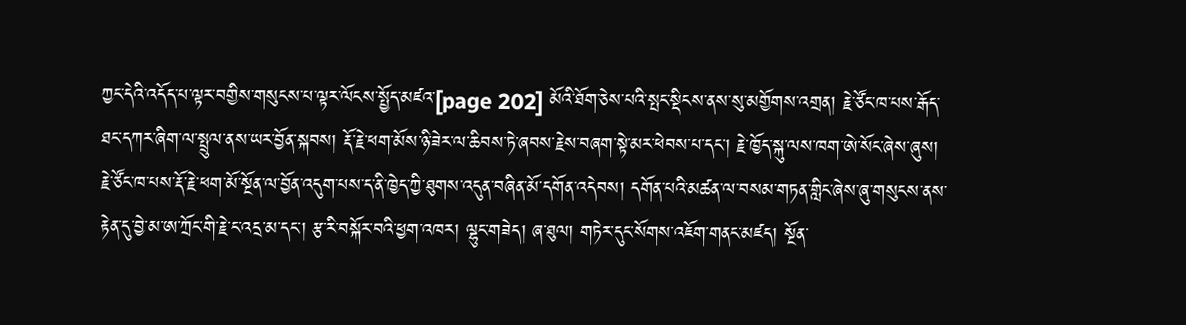ཀྱང་དེའི་འདོད་པ་ལྟར་བགྱིས་གསུངས་པ་ལྟར་ལོངས་སྤྱོད་མཛའ་[page 202] མོའི་ཐོག་ཅེས་པའི་སྤང་སྡིངས་ནས་སུ་མགྱོགས་འགྲན། རྗེ་ཙོང་ཁ་པས་རྒོད་ཐང་དཀར་ཞིག་ལ་སྤྲུལ་ནས་ཡར་བྱོན་སྐབས། རྡོ་རྗེ་ཕག་མོས་ཉི་ཟེར་ལ་ཆིབས་ཏེ་ཞབས་རྗེས་བཞག་སྟེ་མར་ཕེབས་པ་དང་། རྗེ་ཁྱོད་སྐུ་ལས་ཁག་ཨེ་སོང་ཞེས་ཞུས། རྗེ་ཙོང་ཁ་པས་རྡོ་རྗེ་ཕག་མོ་སྔོན་ལ་བྱོན་འདུག་པས་ད་ནི་ཁྱེད་ཀྱི་ཐུགས་འདུན་བཞིན་མོ་དགོན་འདེབས། དགོན་པའི་མཚན་ལ་བསམ་གཏན་གླིང་ཞེས་ཞུ་གསུངས་ནས་རྟེན་དུ་བྱེ་མ་ཨ་ཀྲོང་གི་རྗེ་ང་འདྲ་མ་དང་། རྩ་རི་བསྐོར་བའི་ཕྱག་འཁར། ལྷུང་གཟེད། ཞ་ཐུལ། གཏེར་དུང་སོགས་འཇོག་གནང་མཛད། སྔོན་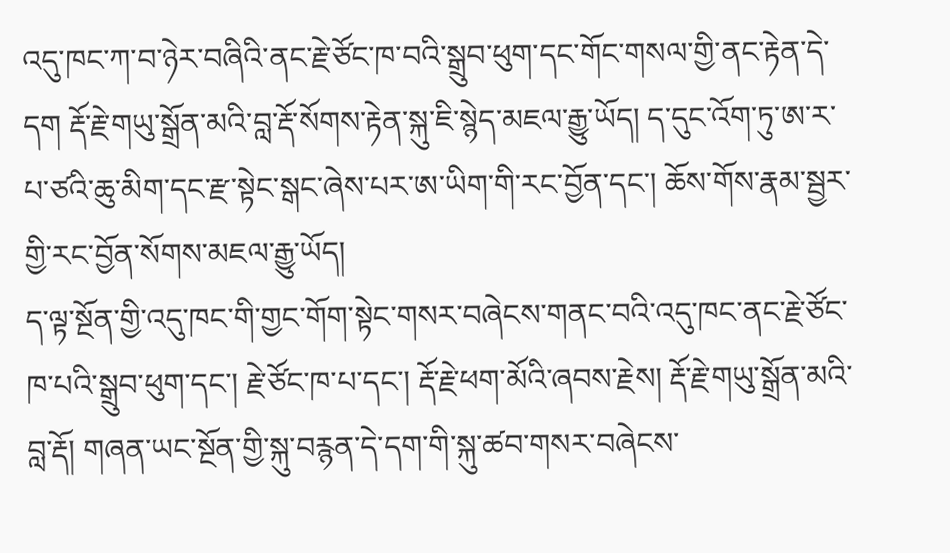འདུ་ཁང་ཀ་བ་ཉེར་བཞིའི་ནང་རྗེ་ཙོང་ཁ་བའི་སྒྲུབ་ཕུག་དང་གོང་གསལ་གྱི་ནང་རྟེན་དེ་དག རྡོ་རྗེ་གཡུ་སྒྲོན་མའི་བླ་རྡོ་སོགས་རྟེན་སྐུ་ཇི་སྙེད་མཇལ་རྒྱུ་ཡོད། ད་དུང་འོག་ཏུ་ཨ་ར་པ་ཙའི་ཆུ་མིག་དང་རྫ་སྟེང་སྒང་ཞེས་པར་ཨ་ཡིག་གི་རང་བྱོན་དང་། ཆོས་གོས་རྣམ་སྦྱར་གྱི་རང་བྱོན་སོགས་མཇལ་རྒྱུ་ཡོད།
ད་ལྟ་སྔོན་གྱི་འདུ་ཁང་གི་གྱང་གོག་སྟེང་གསར་བཞེངས་གནང་བའི་འདུ་ཁང་ནང་རྗེ་ཙོང་ཁ་པའི་སྒྲུབ་ཕུག་དང་། རྗེ་ཙོང་ཁ་པ་དང་། རྡོ་རྗེ་ཕག་མོའི་ཞབས་རྗེས། རྡོ་རྗེ་གཡུ་སྒྲོན་མའི་བླ་རྡོ། གཞན་ཡང་སྔོན་གྱི་སྐུ་བརྙན་དེ་དག་གི་སྐུ་ཚབ་གསར་བཞེངས་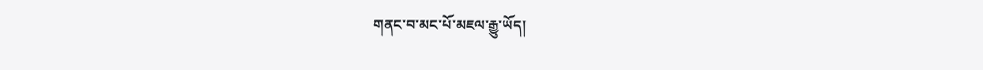གནང་བ་མང་པོ་མཇལ་རྒྱུ་ཡོད།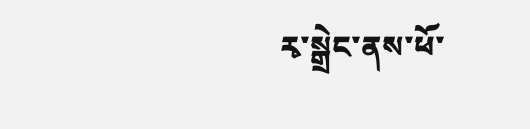རྭ་སྒྲེང་ནས་ཕོ་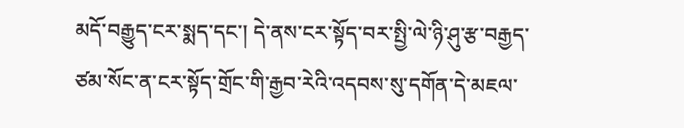མདོ་བརྒྱུད་ངར་སྨད་དང་། དེ་ནས་ངར་སྟོད་བར་སྤྱི་ལེ་ཉི་ཤུ་རྩ་བརྒྱད་ཙམ་སོང་ན་ངར་སྟོད་གྲོང་གི་རྒྱབ་རེའི་འདབས་སུ་དགོན་དེ་མཇལ་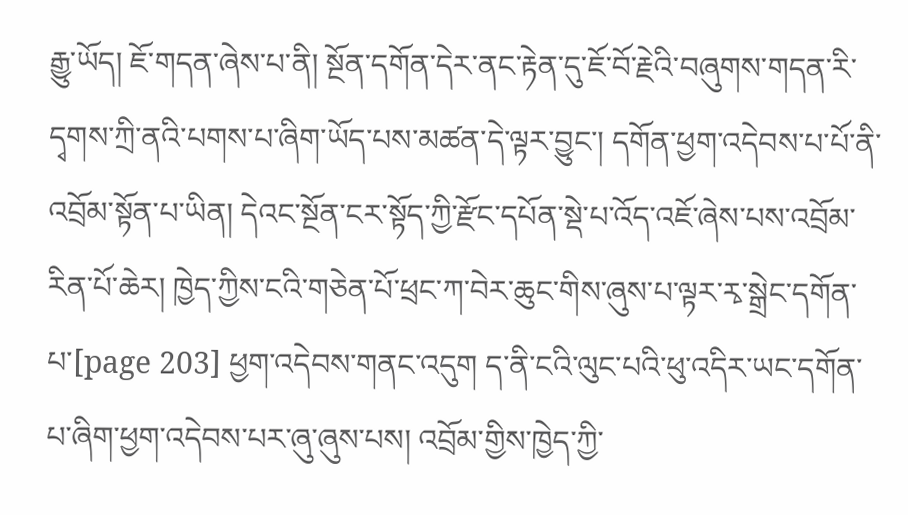རྒྱུ་ཡོད། ཇོ་གདན་ཞེས་པ་ནི། སྔོན་དགོན་དེར་ནང་རྟེན་དུ་ཇོ་བོ་རྗེའི་བཞུགས་གདན་རི་དྭགས་ཀྲི་ནའི་པགས་པ་ཞིག་ཡོད་པས་མཚན་དེ་ལྟར་བྱུང་། དགོན་ཕྱག་འདེབས་པ་པོ་ནི་འབྲོམ་སྟོན་པ་ཡིན། དེའང་སྔོན་ངར་སྟོད་ཀྱི་རྫོང་དཔོན་སྡེ་པ་འོད་འཇོ་ཞེས་པས་འབྲོམ་རིན་པོ་ཆེར། ཁྱེད་ཀྱིས་ངའི་གཅེན་པོ་ཕྲང་ཀ་བེར་ཆུང་གིས་ཞུས་པ་ལྟར་རྭ་སྒྲེང་དགོན་པ་[page 203] ཕྱག་འདེབས་གནང་འདུག ད་ནི་ངའི་ལུང་པའི་ཕུ་འདིར་ཡང་དགོན་པ་ཞིག་ཕྱག་འདེབས་པར་ཞུ་ཞུས་པས། འབྲོམ་གྱིས་ཁྱེད་ཀྱི་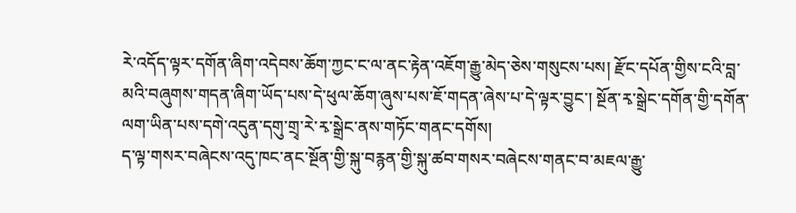རེ་འདོད་ལྟར་དགོན་ཞིག་འདེབས་ཆོག་ཀྱང་ང་ལ་ནང་རྟེན་འཇོག་རྒྱུ་མེད་ཅེས་གསུངས་པས། རྫོང་དཔོན་གྱིས་ངའི་བླ་མའི་བཞུགས་གདན་ཞིག་ཡོད་པས་དེ་ཕུལ་ཆོག་ཞུས་པས་ཇོ་གདན་ཞེས་པ་དེ་ལྟར་བྱུང་། སྔོན་རྭ་སྒྲེང་དགོན་གྱི་དགོན་ལག་ཡིན་པས་དགེ་འདུན་དགུ་གྲྭ་རེ་རྭ་སྒྲེང་ནས་གཏོང་གནང་དགོས།
ད་ལྟ་གསར་བཞེངས་འདུ་ཁང་ནང་སྔོན་གྱི་སྐུ་བརྙན་གྱི་སྐུ་ཚབ་གསར་བཞེངས་གནང་བ་མཇལ་རྒྱུ་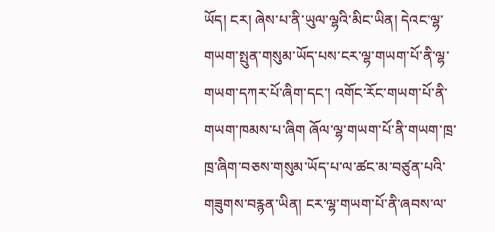ཡོད། ངར། ཞེས་པ་ནི་ཡུལ་ལྷའི་མིང་ཡིན། དེའང་ལྷ་གཡག་སྤུན་གསུམ་ཡོད་པས་ངར་ལྷ་གཡག་པོ་ནི་ལྷ་གཡག་དཀར་པོ་ཞིག་དང་། འགོང་རོང་གཡག་པོ་ནི་གཡག་ཁམས་པ་ཞིག ཞོལ་ལྷ་གཡག་པོ་ནི་གཡག་ཁྲ་ཁྲ་ཞིག་བཅས་གསུམ་ཡོད་པ་ལ་ཚང་མ་བཙུན་པའི་གཟུགས་བརྙན་ཡིན། ངར་ལྷ་གཡག་པོ་ནི་ཞབས་ལ་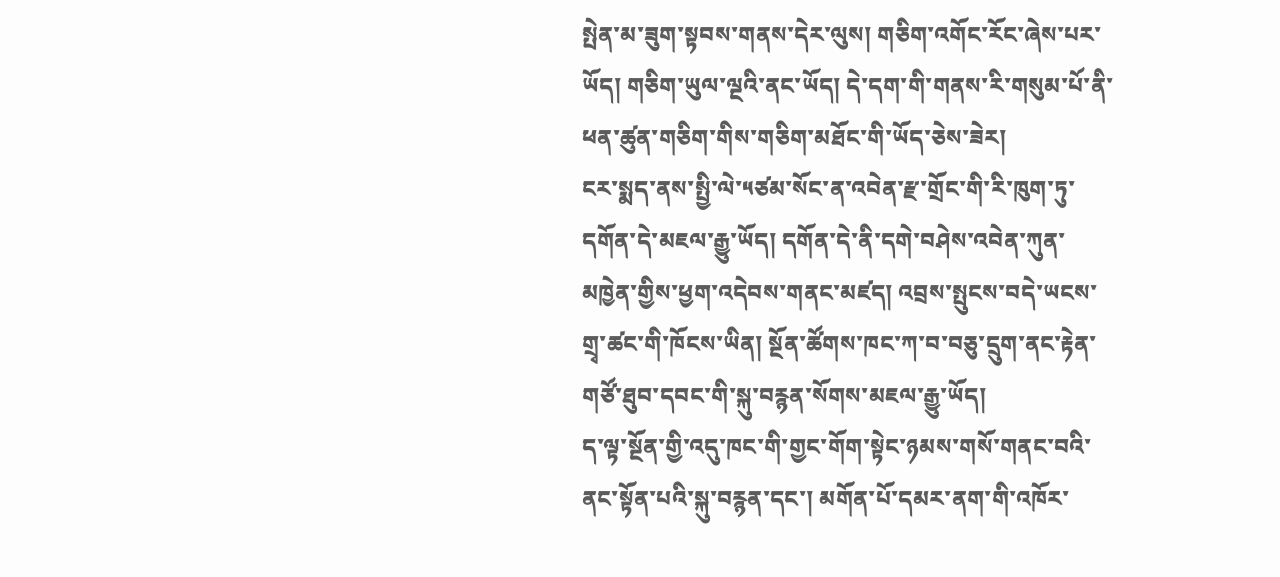སྤེན་མ་ཟུག་སྟབས་གནས་དེར་ལུས། གཅིག་འགོང་རོང་ཞེས་པར་ཡོད། གཅིག་ཡུལ་ལྔའི་ནང་ཡོད། དེ་དག་གི་གནས་རི་གསུམ་པོ་ནི་ཕན་ཚུན་གཅིག་གིས་གཅིག་མཐོང་གི་ཡོད་ཅེས་ཟེར།
ངར་སྨད་ནས་སྤྱི་ལེ་༥ཙམ་སོང་ན་འབེན་རྫ་གྲོང་གི་རི་ཁུག་ཏུ་དགོན་དེ་མཇལ་རྒྱུ་ཡོད། དགོན་དེ་ནི་དགེ་བཤེས་འབེན་ཀུན་མཁྱེན་གྱིས་ཕྱག་འདེབས་གནང་མཛད། འབྲས་སྤུངས་བདེ་ཡངས་གྲྭ་ཚང་གི་ཁོངས་ཡིན། སྔོན་ཚོགས་ཁང་ཀ་བ་བཅུ་དྲུག་ནང་རྟེན་གཙོ་ཐུབ་དབང་གི་སྐུ་བརྙན་སོགས་མཇལ་རྒྱུ་ཡོད།
ད་ལྟ་སྔོན་གྱི་འདུ་ཁང་གི་གྱང་གོག་སྟེང་ཉམས་གསོ་གནང་བའི་ནང་སྟོན་པའི་སྐུ་བརྙན་དང་། མགོན་པོ་དམར་ནག་གི་འཁོར་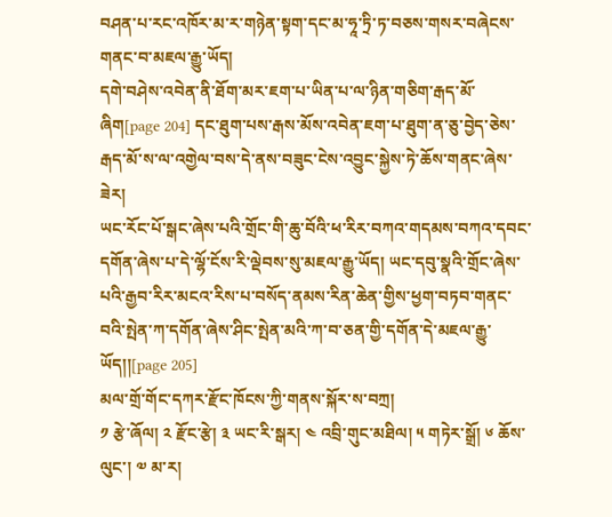བཤན་པ་རང་འཁོར་མ་ར་གཉེན་སྟག་དང་མ་ཧཱ་ཏྲི་ཏ་བཅས་གསར་བཞེངས་གནང་བ་མཇལ་རྒྱུ་ཡོད།
དགེ་བཤེས་འབེན་ནི་ཐོག་མར་ཇག་པ་ཡིན་པ་ལ་ཉིན་གཅིག་རྒད་མོ་ཞིག[page 204] དང་ཐུག་པས་རྒས་མོས་འབེན་ཇག་པ་ཐུག་ན་ཅུ་བྱེད་ཅེས་རྒད་མོ་ས་ལ་འགྱེལ་བས་དེ་ནས་བཟུང་ངེས་འབྱུང་སྐྱེས་ཏེ་ཆོས་གནང་ཞེས་ཟེར།
ཡང་རོང་པོ་སྒང་ཞེས་པའི་གྲོང་གི་ཆུ་བོའི་ཕ་རིར་བཀའ་གདམས་བཀའ་དབང་དགོན་ཞེས་པ་དེ་ལྷོ་ངོས་རི་ལྡེབས་སུ་མཇལ་རྒྱུ་ཡོད། ཡང་དབུ་སྣའི་གྲོང་ཞེས་པའི་རྒྱབ་རིར་མངའ་རིས་པ་བསོད་ནམས་རིན་ཆེན་གྱིས་ཕྱག་བཏབ་གནང་བའི་སྤེན་ཀ་དགོན་ཞེས་ཤིང་སྤེན་མའི་ཀ་བ་ཅན་གྱི་དགོན་དེ་མཇལ་རྒྱུ་ཡོད།།[page 205]
མལ་གྲོ་གོང་དཀར་རྫོང་ཁོངས་ཀྱི་གནས་སྐོར་ས་བཀྲ།
༡ རྩེ་ཞོལ། ༢ རྫོང་རྩེ། ༣ ཡང་རི་སྒར། ༤ འབྲི་གུང་མཐིལ། ༥ གཏེར་སྒྲོ། ༦ ཆོས་ལུང་། ༧ མ་ར།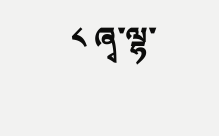༨ ཞྭ་ལྷ་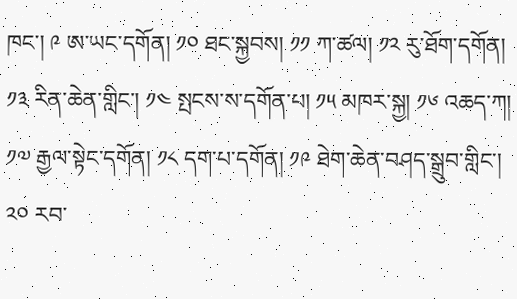ཁང་། ༩ ཨ་ཡང་དགོན། ༡༠ ཐང་སྐྱབས། ༡༡ ཀ་ཚལ། ༡༢ རུ་ཐོག་དགོན། ༡༣ རིན་ཆེན་གླིང་། ༡༤ སྤངས་ས་དགོན་པ། ༡༥ མཁར་སྐྱ། ༡༦ འཆད་ཀ། ༡༧ རྒྱལ་སྟེང་དགོན། ༡༨ དག་པ་དགོན། ༡༩ ཐེག་ཆེན་བཤད་སྒྲུབ་གླིང་། ༢༠ རབ་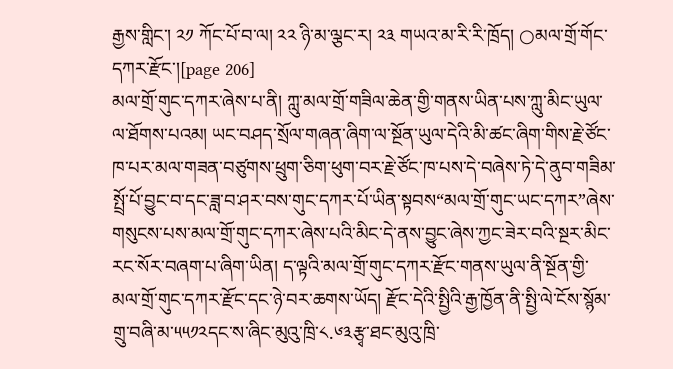རྒྱས་གླིང་། ༢༡ ཀོང་པོ་བ་ལ། ༢༢ ཉི་མ་ལྕང་ར། ༢༣ གཡའ་མ་རི་རི་ཁྲོད། ○མལ་གྲོ་གོང་དཀར་རྫོང་།[page 206]
མལ་གྲོ་གུང་དཀར་ཞེས་པ་ནི། ཀླུ་མལ་གྲོ་གཟིལ་ཆེན་གྱི་གནས་ཡིན་པས་ཀླུ་མིང་ཡུལ་ལ་ཐོགས་པའམ། ཡང་བཤད་སྲོལ་གཞན་ཞིག་ལ་སྔོན་ཡུལ་དེའི་མི་ཚང་ཞིག་གིས་རྗེ་ཙོང་ཁ་པར་མལ་གཟན་བཙུགས་ཕྲུག་ཅིག་ཕུག་བར་རྗེ་ཙོང་ཁ་པས་དེ་བཞེས་ཏེ་དེ་ནུབ་གཟིམ་སྤྲོ་པོ་བྱུང་བ་དང་ཟླ་བ་ཤར་བས་གུང་དཀར་པོ་ཡིན་སྟབས“མལ་གྲོ་གུང་ཡང་དཀར”ཞེས་གསུངས་པས་མལ་གྲོ་གུང་དཀར་ཞེས་པའི་མིང་དེ་ནས་བྱུང་ཞེས་ཀྱང་ཟེར་བའི་སྔར་མིང་རང་སོར་བཞག་པ་ཞིག་ཡིན། ད་ལྟའི་མལ་གྲོ་གུང་དཀར་རྫོང་གནས་ཡུལ་ནི་སྔོན་གྱི་མལ་གྲོ་གུང་དཀར་རྫོང་དང་ཉེ་བར་ཆགས་ཡོད། རྫོང་དེའི་སྤྱིའི་རྒྱ་ཁྱོན་ནི་སྤྱི་ལེ་ངོས་སྙོམ་གྲུ་བཞི་མ་༥༥༡༢དང་ས་ཞིང་མུའུ་ཁྲི་༨.༦༣རྩྭ་ཐང་མུའུ་ཁྲི་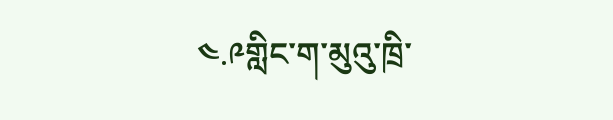༤.༩གླིང་ག་མུའུ་ཁྲི་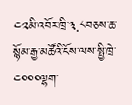༤༢མི་འབོར་ཁྲི་༣.༨བཅས་ཆ་སྙོམ་རྒྱ་མཚོའི་ངོས་ལས་སྤྱི་ཁྲེ་༤༠༠༠ལྷག་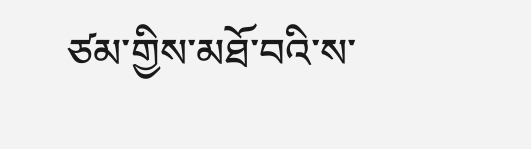ཙམ་གྱིས་མཐོ་བའི་ས་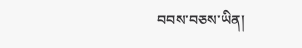བབས་བཅས་ཡིན།